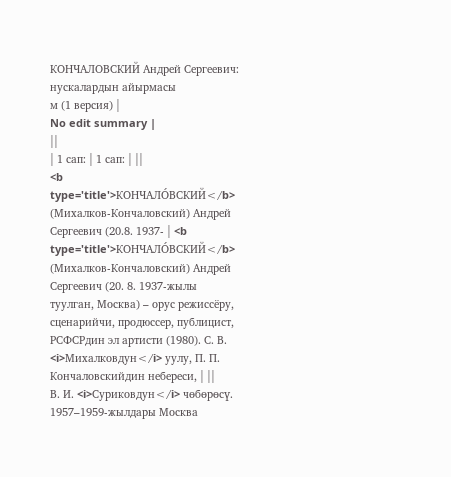КОНЧАЛОВСКИЙ Андрей Сергеевич: нускалардын айырмасы
м (1 версия) |
No edit summary |
||
| 1 сап: | 1 сап: | ||
<b type='title'>КОНЧАЛО́ВСКИЙ</b> (Михалков-Кончаловский) Андрей Сергеевич (20.8. 1937- | <b type='title'>КОНЧАЛО́ВСКИЙ</b> (Михалков-Кончаловский) Андрей Сергеевич (20. 8. 1937-жылы туулган, Москва) – орус режиссёру, сценарийчи, продюссер, публицист, РСФСРдин эл артисти (1980). С. В. <i>Михалковдун</i> уулу, П. П. Кончаловскийдин небереси, | ||
В. И. <i>Суриковдун</i> чөбөрөсү. 1957–1959-жылдары Москва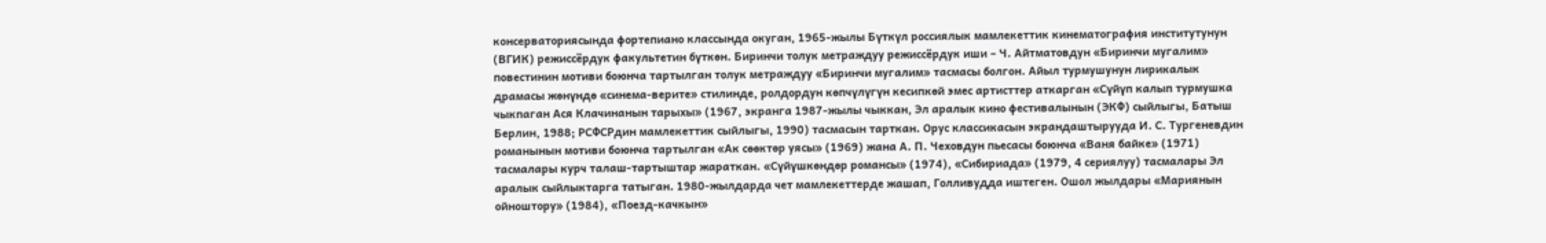консерваториясында фортепиано классында окуган, 1965-жылы Бүткүл россиялык мамлекеттик кинематография институтунун (ВГИК) режиссёрдук факультетин бүткөн. Биринчи толук метраждуу режиссёрдук иши – Ч. Айтматовдун «Биринчи мугалим» повестинин мотиви боюнча тартылган толук метраждуу «Биринчи мугалим» тасмасы болгон. Айыл турмушунун лирикалык драмасы жөнүндө «синема-верите» стилинде, ролдордун көпчүлүгүн кесипкөй эмес артисттер аткарган «Сүйүп калып турмушка чыкпаган Ася Клачинанын тарыхы» (1967, экранга 1987-жылы чыккан, Эл аралык кино фестивалынын (ЭКФ) сыйлыгы, Батыш Берлин, 1988; РСФСРдин мамлекеттик сыйлыгы, 1990) тасмасын тарткан. Орус классикасын экрандаштырууда И. С. Тургеневдин романынын мотиви боюнча тартылган «Ак сөөктөр уясы» (1969) жана А. П. Чеховдун пьесасы боюнча «Ваня байке» (1971) тасмалары курч талаш-тартыштар жараткан. «Сүйүшкөндөр романсы» (1974), «Сибириада» (1979, 4 сериялуу) тасмалары Эл аралык сыйлыктарга татыган. 1980-жылдарда чет мамлекеттерде жашап, Голливудда иштеген. Ошол жылдары «Мариянын ойноштору» (1984), «Поезд-качкын»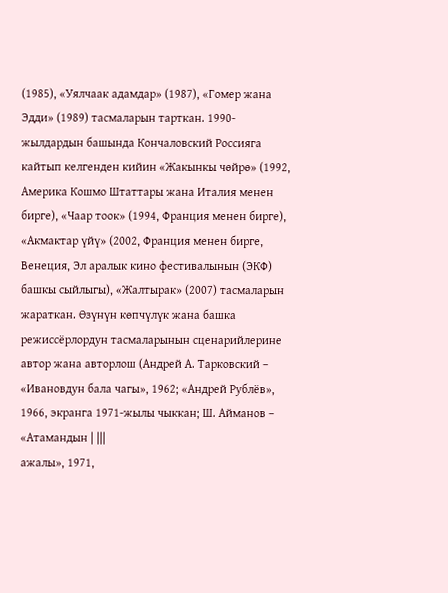(1985), «Уялчаак адамдар» (1987), «Гомер жана Эдди» (1989) тасмаларын тарткан. 1990-жылдардын башында Кончаловский Россияга кайтып келгенден кийин «Жакынкы чөйрө» (1992, Америка Кошмо Штаттары жана Италия менен бирге), «Чаар тоок» (1994, Франция менен бирге), «Акмактар үйү» (2002, Франция менен бирге, Венеция, Эл аралык кино фестивалынын (ЭКФ) башкы сыйлыгы), «Жалтырак» (2007) тасмаларын жараткан. Өзүнүн көпчүлүк жана башка режиссёрлордун тасмаларынын сценарийлерине автор жана авторлош (Андрей А. Тарковский – «Ивановдун бала чагы», 1962; «Андрей Рублёв», 1966, экранга 1971-жылы чыккан; Ш. Айманов – «Атамандын | |||
ажалы», 1971,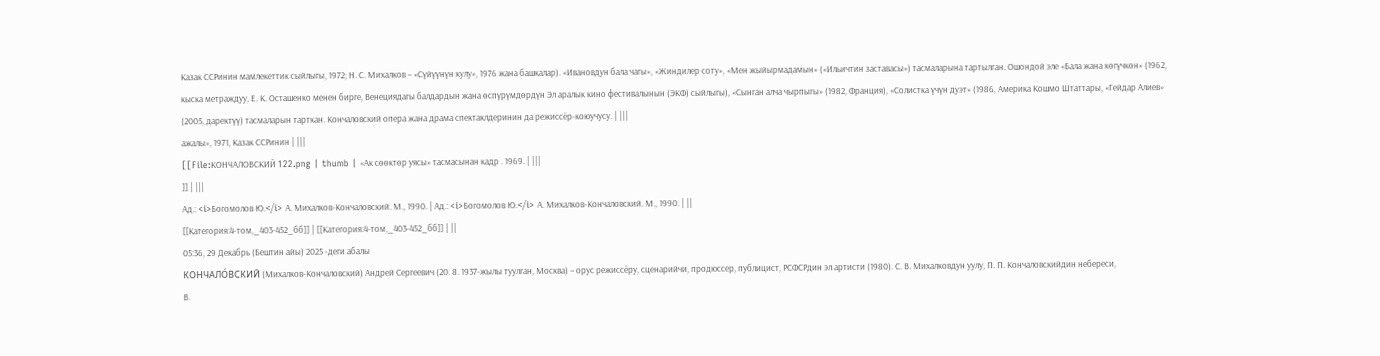Казак ССРинин мамлекеттик сыйлыгы, 1972; Н. С. Михалков – «Сүйүүнүн кулу», 1976 жана башкалар). «Ивановдун бала чагы», «Жиндилер соту», «Мен жыйырмадамын» («Ильичтин заставасы») тасмаларына тартылган. Ошондой эле «Бала жана көгүчкөн» (1962, кыска метраждуу, Е. К. Осташенко менен бирге, Венециядагы балдардын жана өспүрүмдөрдүн Эл аралык кино фестивалынын (ЭКФ) сыйлыгы), «Сынган алча чырпыгы» (1982, Франция), «Солистка үчүн дуэт» (1986, Америка Кошмо Штаттары, «Гейдар Алиев» (2005, даректүү) тасмаларын тарткан. Кончаловский опера жана драма спектаклдеринин да режиссёр-коюучусу. | |||
ажалы», 1971, Казак ССРинин | |||
[[File:КОНЧАЛОВСКИЙ 122.png | thumb | «Ак сөөктөр уясы» тасмасынан кадр . 1969. | |||
]] | |||
Ад.: <i>Богомолов Ю.</i> А. Михалков-Кончаловский. М., 1990. | Ад.: <i>Богомолов Ю.</i> А. Михалков-Кончаловский. М., 1990. | ||
[[Категория:4-том,_403-452_бб]] | [[Категория:4-том,_403-452_бб]] | ||
05:36, 29 Декабрь (Бештин айы) 2025 -деги абалы
КОНЧАЛО́ВСКИЙ (Михалков-Кончаловский) Андрей Сергеевич (20. 8. 1937-жылы туулган, Москва) – орус режиссёру, сценарийчи, продюссер, публицист, РСФСРдин эл артисти (1980). С. В. Михалковдун уулу, П. П. Кончаловскийдин небереси,
В.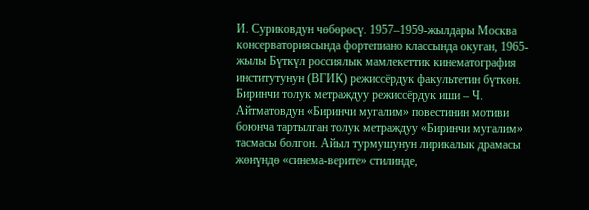И. Суриковдун чөбөрөсү. 1957–1959-жылдары Москва консерваториясында фортепиано классында окуган, 1965-жылы Бүткүл россиялык мамлекеттик кинематография институтунун (ВГИК) режиссёрдук факультетин бүткөн. Биринчи толук метраждуу режиссёрдук иши – Ч. Айтматовдун «Биринчи мугалим» повестинин мотиви боюнча тартылган толук метраждуу «Биринчи мугалим» тасмасы болгон. Айыл турмушунун лирикалык драмасы жөнүндө «синема-верите» стилинде,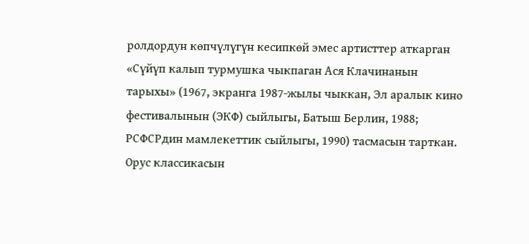ролдордун көпчүлүгүн кесипкөй эмес артисттер аткарган «Сүйүп калып турмушка чыкпаган Ася Клачинанын тарыхы» (1967, экранга 1987-жылы чыккан, Эл аралык кино фестивалынын (ЭКФ) сыйлыгы, Батыш Берлин, 1988; РСФСРдин мамлекеттик сыйлыгы, 1990) тасмасын тарткан. Орус классикасын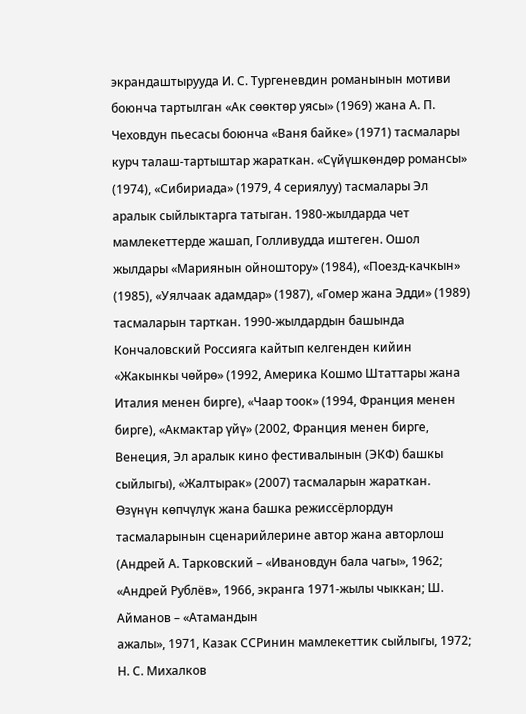экрандаштырууда И. С. Тургеневдин романынын мотиви боюнча тартылган «Ак сөөктөр уясы» (1969) жана А. П. Чеховдун пьесасы боюнча «Ваня байке» (1971) тасмалары курч талаш-тартыштар жараткан. «Сүйүшкөндөр романсы» (1974), «Сибириада» (1979, 4 сериялуу) тасмалары Эл аралык сыйлыктарга татыган. 1980-жылдарда чет мамлекеттерде жашап, Голливудда иштеген. Ошол жылдары «Мариянын ойноштору» (1984), «Поезд-качкын» (1985), «Уялчаак адамдар» (1987), «Гомер жана Эдди» (1989) тасмаларын тарткан. 1990-жылдардын башында Кончаловский Россияга кайтып келгенден кийин «Жакынкы чөйрө» (1992, Америка Кошмо Штаттары жана Италия менен бирге), «Чаар тоок» (1994, Франция менен бирге), «Акмактар үйү» (2002, Франция менен бирге, Венеция, Эл аралык кино фестивалынын (ЭКФ) башкы сыйлыгы), «Жалтырак» (2007) тасмаларын жараткан. Өзүнүн көпчүлүк жана башка режиссёрлордун тасмаларынын сценарийлерине автор жана авторлош (Андрей А. Тарковский – «Ивановдун бала чагы», 1962; «Андрей Рублёв», 1966, экранга 1971-жылы чыккан; Ш. Айманов – «Атамандын
ажалы», 1971, Казак ССРинин мамлекеттик сыйлыгы, 1972; Н. С. Михалков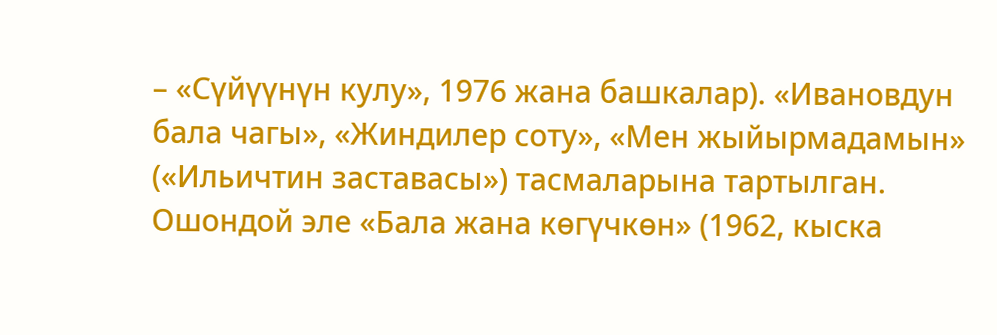– «Сүйүүнүн кулу», 1976 жана башкалар). «Ивановдун бала чагы», «Жиндилер соту», «Мен жыйырмадамын» («Ильичтин заставасы») тасмаларына тартылган. Ошондой эле «Бала жана көгүчкөн» (1962, кыска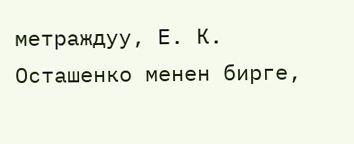метраждуу, Е. К. Осташенко менен бирге,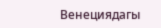Венециядагы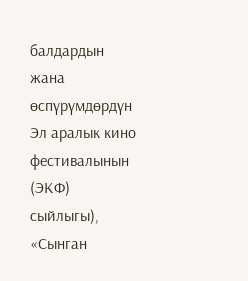балдардын жана өспүрүмдөрдүн Эл аралык кино фестивалынын (ЭКФ) сыйлыгы), «Сынган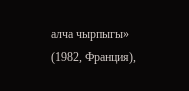алча чырпыгы» (1982, Франция),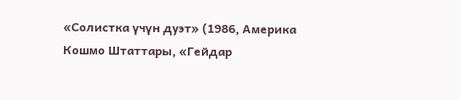«Солистка үчүн дуэт» (1986, Америка Кошмо Штаттары, «Гейдар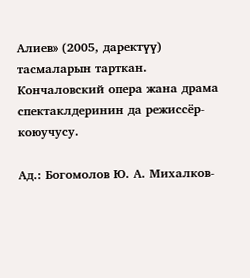Алиев» (2005, даректүү) тасмаларын тарткан. Кончаловский опера жана драма спектаклдеринин да режиссёр-коюучусу.

Ад.: Богомолов Ю. А. Михалков-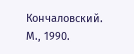Кончаловский. М., 1990.